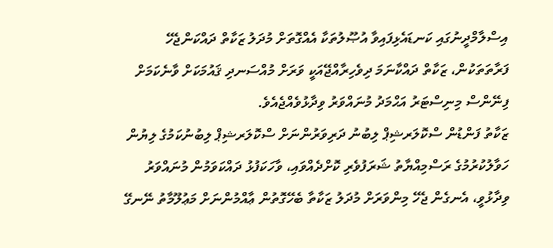އިސްލާމްދީނުގައި ކަނޑައެޅިފައިވާ އުޞޫލުތަކާ އެއްގޮތަށް މުދަލު ޒަކާތް ދައްކަންޖެހޭ ފަރާތަތަކުން، ޒަކާތް ދައްކާނަމަ ދިވެހިރާއްޖޭއަކީ ވަރަށް މުއްސަނދި ޤައުމަކަށް ވާނެކަމަށް ފިނޭންސް މިނިސްޓަރު އަޙްމަދު މުނައްވަރު ވިދާޅުވެއްޖެއެވެ.
ޒަކާތު ފަންޑުން ސްކޮލަރޝިޕް ލިބުނު ދަރިވަރުންނަށް ސްކޮލަރޝިޕް ލިބުނުކަމުގެ ލިޔުން ހަވާލުކުރުމުގެ ރަސްމިއްޔާތު ޝަރަފުވެރި ކޮށްދެއްވައި، ވާހަކަފުޅު ދައްކަވަމުން މުނައްވަރު ވިދާޅުވީ، އެނގެން ޖެހޭ މިންވަރަށް މުދަލު ޒަކާތާ ބެހޭގޮތުން ޢާއްމުންނަށް މަޢުލޫމާތު ނޭނގޭ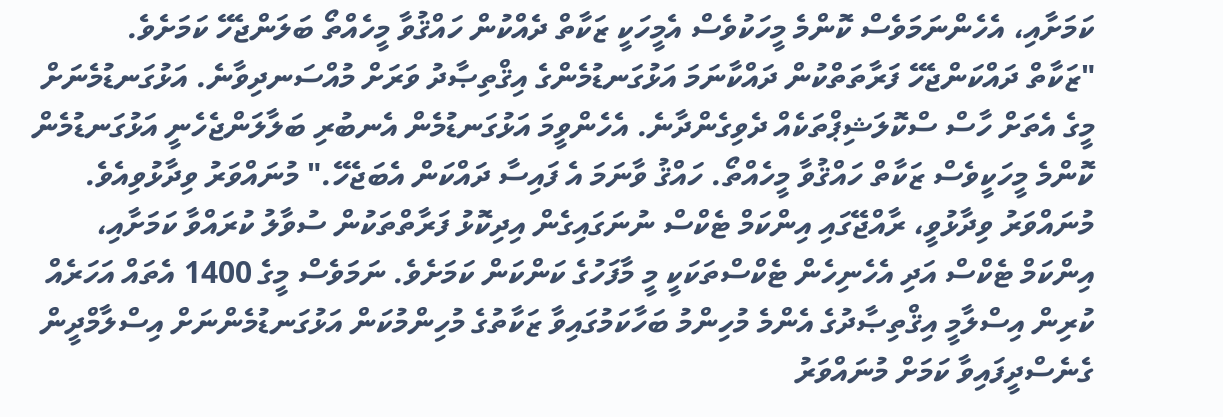ކަމަށާއި، އެހެންނަމަވެސް ކޮންމެ މީހަކުވެސް އެމީހަކީ ޒަކާތް ދެއްކުން ހައްޤުވާ މީހެއްތޯ ބަލަންޖެހޭ ކަމަށެވެ.
"ޒަކާތް ދައްކަންޖެހޭ ފަރާތަތްކުން ދައްކާނަމަ އަޅުގަނޑުމެންގެ އިޤްތިޞާދު ވަރަށް މުއްސަނދިވާނެ. އަޅުގަނޑުމެނަށް މީގެ އެތަށް ހާސް ސްކޮލަޝިޕްތަކެއް ދެވިގެންދާނެ. އެހެންވީމަ އަޅުގަނޑުމެން އެނބުރި ބަލާލަންޖެހެނީ އަޅުގަނޑުމެން ކޮންމެ މީހަކީވެސް ޒަކާތް ހައްޤުވާ މީހެއްތޯ. ހައްޤު ވާނަމަ އެ ފައިސާ ދައްކަން އެބަޖެހޭ." މުނައްވަރު ވިދާޅުވިއެވެ.
މުނައްވަރު ވިދާޅުވީ، ރާއްޖޭގައި އިންކަމް ޓެކްސް ނުނަގައިގެން އިދިކޮޅު ފަރާތްތަކުން ސުވާލު ކުރައްވާ ކަމަށާއި، އިންކަމް ޓެކްސް އަދި އެހެނިހެން ޓެކްސްތަކަކީ މީ މާފަހުގެ ކަންކަން ކަމަށެވެ. ނަމަވެސް މީގެ 1400 އެތައް އަހަރެއް ކުރިން އިސްލާމީ އިޤްތިޞާދުގެ އެންމެ މުހިންމު ބަހާކަމުގައިވާ ޒަކާތުގެ މުހިންމުކަން އަޅުގަނޑުމެންނަށް އިސްލާމްދީން ގެނެސްދީފައިވާ ކަމަށް މުނައްވަރު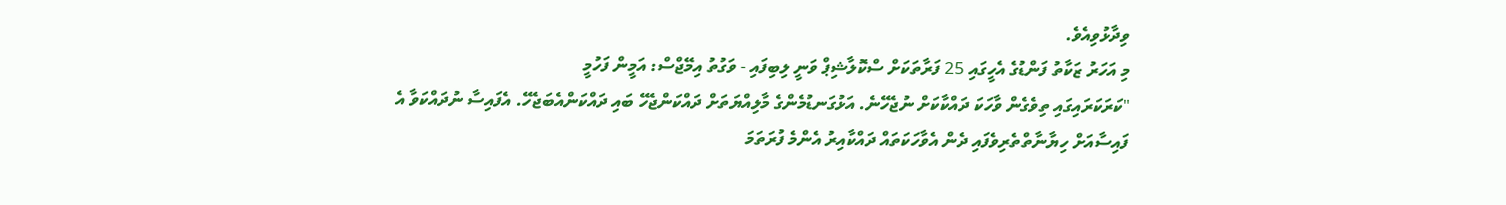ވިދާޅުވިއެވެ.
މި އަހަރު ޒަކާތު ފަންޑުގެ އެހީގައި 25 ފަރާތަކަށް ސްކޮލާޝިޕް ވަނީ ލިބިފައި - ވަގުތު އިމޭޖްސް: އަމީން ފަހުމީ
"ކަރަކަރައިގައި ތިވެގެން ވާހަކަ ދައްކާކަށް ނުޖެހޭނެ. އަޅުގަނޑުމެންގެ މާލިއްޔަތަށް ދައްކަންޖެހޭ ބައި ދައްކަންއެބަޖެހޭ. އެފައިސާ ނުދައްކަވާ އެ ފައިސާއަށް ހިޔާނާތްތެރިވެފައި ދެން އެވާހަކަތައް ދައްކާއިރު އެންމެ ފުރަތަމަ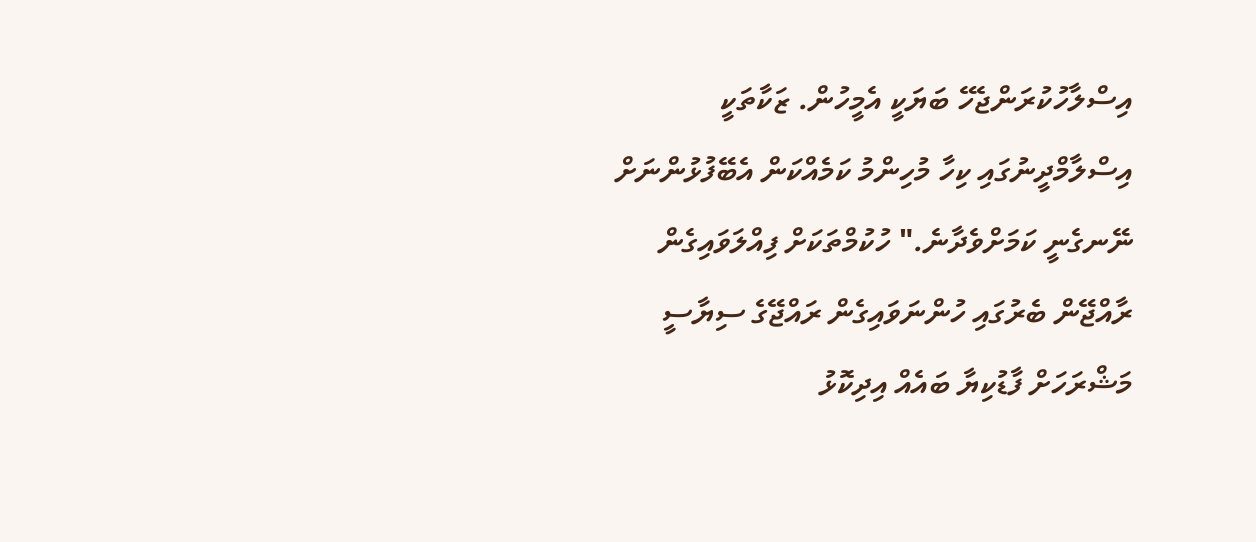އިސްލާހުކުރަންޖެހޭ ބަޔަކީ އެމީހުން. ޒަކާތަކީ އިސްލާމްދީނުގައި ކިހާ މުހިންމު ކަމެއްކަން އެބޭފުޅުންނަށް ނޭނގެނީ ކަމަށްވެދާނެ." ހުކުމްތަކަށް ފިއްލަވައިގެން ރާއްޖޭން ބެރުގައި ހުންނަވައިގެން ރައްޖޭގެ ސިޔާސީ މަޝްރަހަށް ފާޑުކިޔާ ބައެއް އިދިކޮޅު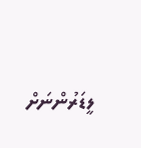ލީޑަރުންނަށް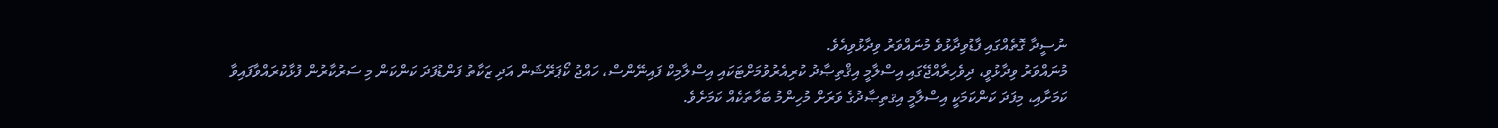ނުސީދާ ގޮތެއްގައި ފާޑުވިދާޅުވެ މުނައްވަރު ވިދާޅުވިއެވެ.
މުނައްވަރު ވިދާޅުވީ، ދިވެހިރާއްޖޭގައި އިސްލާމީ އިޤްތިޞާދު ކުރިއެރުވުމަށްޓަކައި އިސްލާމިކް ފައިނޭންސް، ހައްޖު ކޯޕަރޭޝަން އަދި ޒަކާތު ފަންޑުފަދަ ކަންކަން މި ސަރުކާރުން ފުޅާކުރައްވާފައިވާ ކަމަށާއި، މިފަދަ ކަންކަމަކީ އިސްލާމީ އިޤތިޞާދުގެ ވަރަށް މުހިންމު ބަހާތަކެއް ކަމަށެވެ.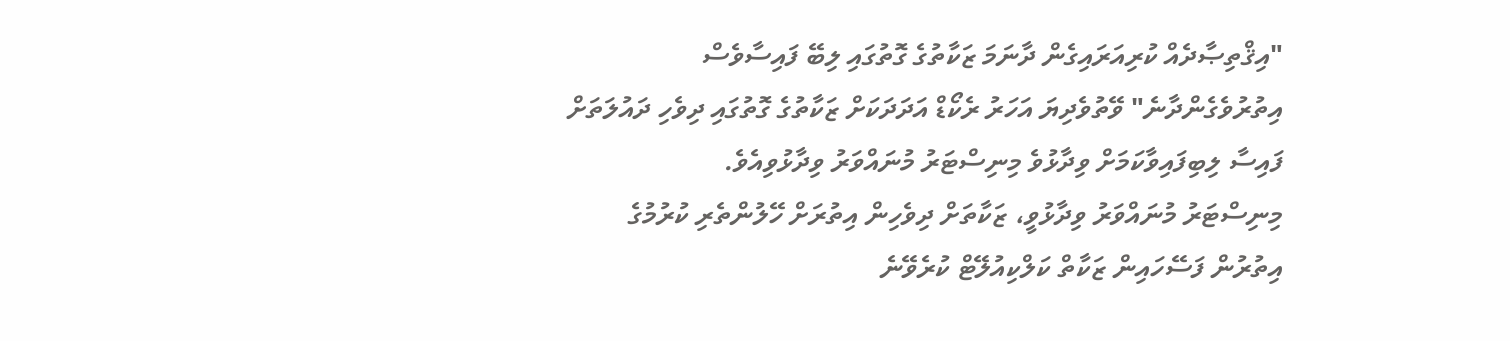"އިޤްތިޞާދެއް ކުރިއަރައިގެން ދާނަމަ ޒަކާތުގެ ގޮތުގައި ލިބޭ ފައިސާވެސް އިތުރުވެގެންދާނެ" ވޭތުވެދިޔަ އަހަރު ރެކޯޑް އަދަދަކަށް ޒަކާތުގެ ގޮތުގައި ދިވެހި ދައުލަތަށް ފައިސާ ލިބިފައިވާކަމަށް ވިދާޅުވެ މިނިސްޓަރު މުނައްވަރު ވިދާޅުވިއެވެ.
މިނިސްޓަރު މުނައްވަރު ވިދާޅުވީ، ޒަކާތަށް ދިވެހިން އިތުރަށް ހޭލުންތެރި ކުރުމުގެ އިތުރުން ފަސޭހައިން ޒަކާތް ކަލްކިއުލޭޓް ކުރެވޭނެ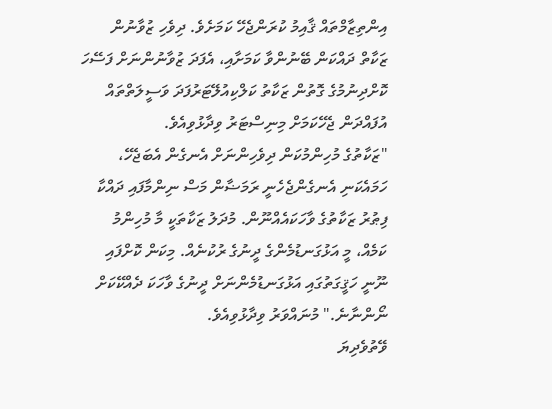އިންތިޒާމްތައް ޤާއިމު ކުރަންޖެހޭ ކަމަށެވެ. ދިވެހި ޒުވާނުން ޒަކާތް ދައްކަން ބޭނުންވާ ކަމަށާއި، އެފަދަ ޒުވާނުންނަށް ފަސޭހަ ކޮށްދިނުމުގެ ގޮތުން ޒަކާތު ކަލްކިއުލޭޓަރުފަދަ ވަސީލަތްތައް އުފައްދަން ޖެހޭކަމަށް މިނިސްޓަރު ވިދާޅުވިއެވެ.
"ޒަކާތުގެ މުހިންމުކަން ދިވެހިންނަށް އެނގެން އެބަޖެހޭ، ހަމައެކަނި އެނގެންޖެހެނީ ރަމަޟާން މަސް ނިންމާފައި ދައްކާ ފިޠުރު ޒަކާތުގެ ވާހަކައެއްނޫން. މުދަލު ޒަކާތަކީ މާ މުހިންމު ކަމެއް، މީ އަޅުގަނޑުމެންގެ ދީނުގެ ރުކުނެއް. މިކަން ކޮށްފައި ނޫނީ ހަޤީގަތުގައި އަޅުގަނޑުމެންނަށް ދީނުގެ ވާހަކަ ދެއްކޭކަށް ނޯންނާނެ." މުނައްވަރު ވިދާޅުވިއެވެ.
ވޭތުވެދިޔަ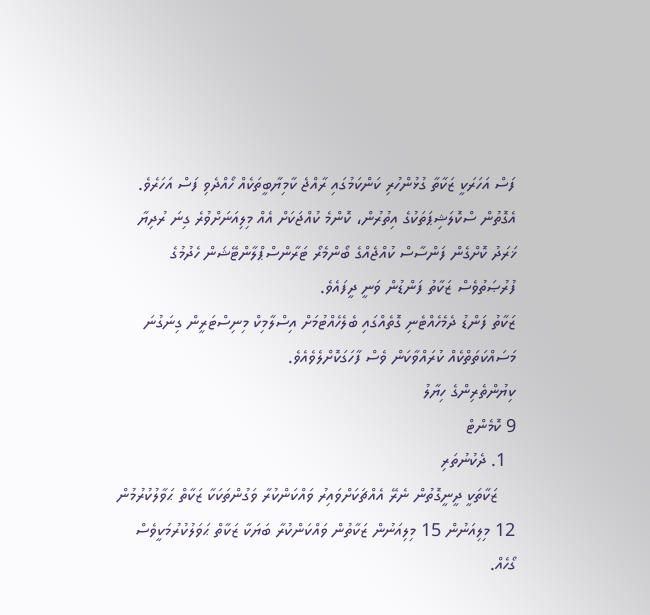ފަސް އަހަރަކީ ޒަކާތާ ގުޅުންހުރި ކަންކަމުގައި ރާއްޖެ ކާމިޔާބީތަކެއް ހޯއްދެވި ފަސް އަހަރެވެ. އެގޮތުން ސްކޮލަޝިޕަތަކުގެ އިތުރުން، ކޮންމެ ކުއްޖަކަށް އެއް މިލިއަނަށްވުރެ ގިނަ ރުދިޔާ ޚަރަދު ކޮށްގެން ފަންސާސް ކުއްޖެއްގެ ބޯންމެރޯ ޓަރާންސްޕްލާންޓޭޝަން ހެދުމުގެ ފުރުޞަތުވެސް ޒަކާތު ފަންޑުން ވަނީ ދީފައެވެ.
ޒަކާތު ފަންޑު ދެމެހެއްޓެނި ގޮތެއްގައި ބެލެހެއްޓުމަށް އިސްލާމިކް މިނިސްޓަރީން ގިނަގުނަ މަސައްކަތަތްކެއް ކުރައްވާކަން ވެސް ފާހަގަކޮށްލެވެއެވެ.
ކިޔުންތެރިންގެ ހިޔާލު
9 ކޮމެންޓް
  1. ދެކުނުތަރި
    ޒަކާތަކީ ދީނީގޮތުން ނެރޭ އެއްޗަކަށްވައިރު ވައްކަންކުރާ ވަގުންތަކަކާ ޒަކާތް ޙަވާލުކުރުމުން 12 މިލިއަނުން 15 މިލިއަނުން ޒަކާތުން ވައްކަންކުރާ ބަޔަކާ ޒަކާތް ޙަވަލުކުރުމަކީވެސް ގޯހެއް.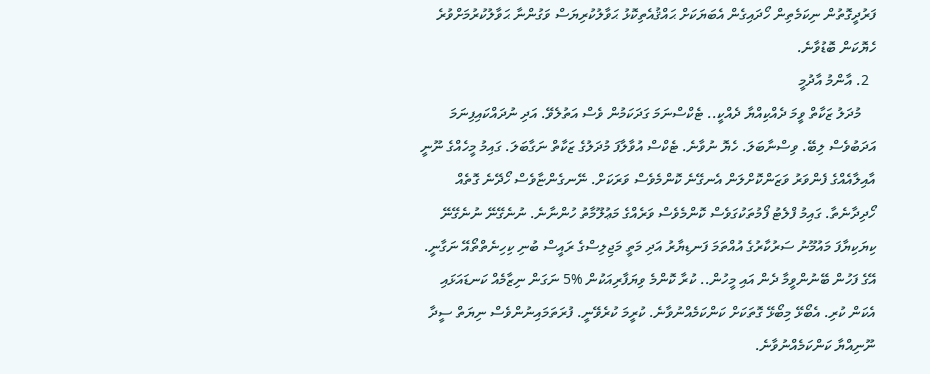ފަރުދީގޮތުން ނިކަމެތިން ހޯދައިގެން އެބަޔަކަށް ޙައްޤުއެތިކޮޅު ޙަވާލުކުރިޔަސް ވަގުންނާ ޙަވާލުކުރުމަށްވުރެ ހެޔޮކަން ބޮޑުވާނެ.
  2. އާންމު އާދުމީ
    މުދަލު ޒަކާތް ވީމަ ދެއްކިއްޔާ ދެއްކީ.. ޓެކްސްނަމަ ގަދަކަމުން ވެސް އަތުލެވޭ. އަދި ނުދައްކައިފިނަމަ އަދަބުވެސް ލިބޭ. ވިސްނާބަލަ. ހެޔޮ ނުވާނެ. ޓެކްސް އުވާލާފަ މުދަލުގެ ޒަކާތް ނަގާބަލަ. ގައިމު މީހެއްގެ ނޫނީ އާއިލާއެއްގެ ފެންވަރު ވަޒަންކޮށްލަން އެނގޭނެ ކޮންމެވެސް ވަރަކަށް. ނޭނގެންޏާވެސް ހޯދޭނެ ގޮތެއް ހޯދިދާނެތާ. ގައިމު ފްލެޓު ފޯމުތަކުގަވެސް ކޮންމެވެސް ވަރެއްގެ މަޢުލޫމާތު ހުންނާނެ. ނުނެގޭނޭ ނުނެގޭނޭ ކިޔަކިޔާފަ މައުމޫނު ސަރުކާރުގެ އުއްތަމަ ފަނޑިޔާރު އަދި މަތީ މަޖިލިސްގެ ރައީސް ބުނި ކިހިނެތްތޯއޭ ނަގާނީ. އޭގެ ފަހުން ބޭނުންވީމާ ދެން އައި މީހުން.. ކުރާ ކޮންމެ ވިޔަފާރިއަކުން %5 ނަގަން ނިޒާމެއް ކަނޑައަޅައި އެކަން ކުރި. އެބޯޅޭ މިބޯޅޭ ގޮތަކަށް ކަންކަމެއްނުވާނެ. ކުރީމަ ކުރެވޭނީ. ފުރަތަމައިނުންވެސް ނިޔަތް ސީދާ ނޫނިއްޔާ ކަންކަމެއްނުވާނެ.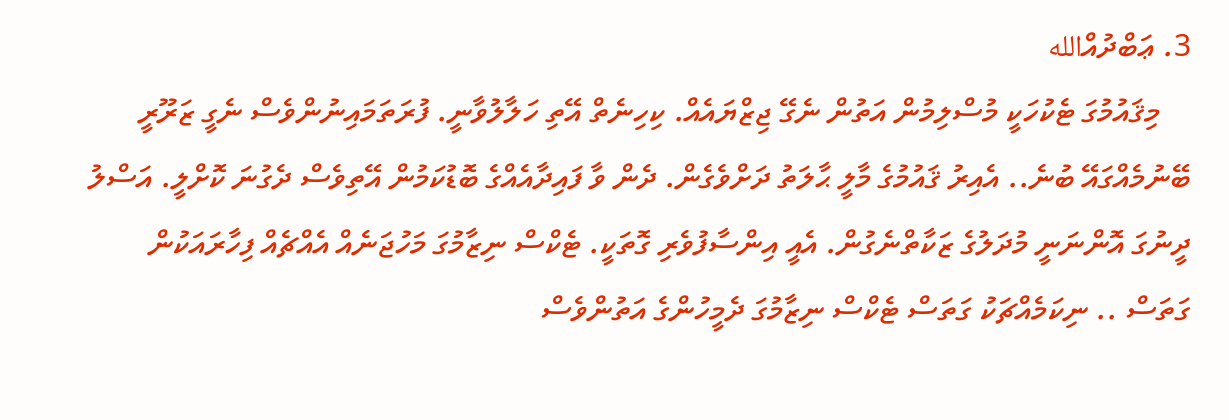3. ޢަބްދުއްالله
    މިޤައުމުގަ ޓެކުހަކީ މުސްލިމުން އަތުން ނެގޭ ޖިޒްޔައެއް. ކިހިނެތް އޭތި ހަލާލުވާނީ. ފުރަތަމައިނުންވެސް ނެގީ ޒަރޫރީ ބޭނުމެއްގައޭ ބުނެ.. އެއިރު ޤައުމުގެ މާލީ ޙާލަތު ދަށްވެގެން. ދެން ވާ ފައިދާއެއްގެ ބޮޑުކަމުން އޭތިވެސް ދެގުނަ ކޮށްލީ. އަސްލު ދީނުގަ އޮންނަނީ މުދަލުގެ ޒަކާތްނެގުން. އެއީ އިންސާފުވެރި ގޮތަކީ. ޓެކްސް ނިޒާމުގަ މަހުޖަނެއް އެއްޗެއް ފިހާރައަކުން ގަތަސް .. ނިކަމެއްޗަކު ގަތަސް ޓެކްސް ނިޒާމުގަ ދެމީހުންގެ އަތުންވެސް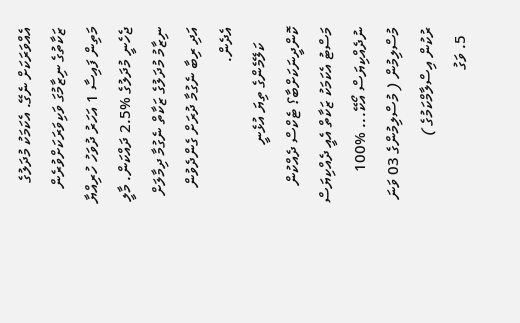އެއްވަރަކަށް ނެގޭ. އެކަމަކު މުދަލުގެ ޒަކާތުގެ ނިޒާމުގަ ވަކިވަރަކަށްވުރެން މަތިން ފައިސާ 1 އަހަރު ދުވަހު ހުރިއްޔާ ޖެހެނީ މުދަލުގެ %2.5 ދައްކަން. މާލީ ނިޒާމު މުދަލުގެ ޒަކާތް ނެގުމާ ދިމާލަށް އަދި ރިބާ ނެގުމާ ދުރަށް ގެންދެވުން އެދެން.
    ކަލޭމެންގެ ތިޔަ އުޅެނީ ކޮންދީނަކަށްބާ؟ ޓެކްސް ދެއްކުން މަސްޓު އެކަމަކު ޒަކާތް އެއީ ދެއްކިޔަސް ނުދެއްކިޔަސް އޯކޭ... %100 މުސްލިމުން ( މުސްލިމުންގެ 03 ވަނަ ރުކުން އިސްލާމްކަމުގެ )
  5. ވަގު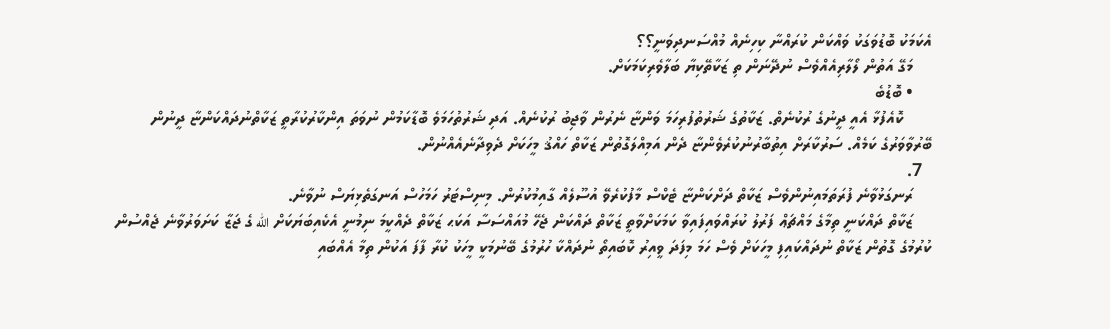އެކަމަކު ބޮޑުވަގަކު ވައްކަން ކުރައްނާ ކިހިނެއް މުއްސަނދިވަނީ؟؟
    މަގޭ އަތުން ލޯލާރިއެއްވެސް ނުދޭނަން ތި ޒަކާތޭކިޔާ ބަލާވެރިކަމަކަށް.
    • ބޮޑުބެ
      ކޮއެފުޅާ އެއީ ދީނުގެ ރުކުނެތް. ޒަކާތުގެ ޝަރުތުފުރިހަމަ ވަންޏާ ނެރުން ވާޖިބު ރުކުނެއް. އަދި ޝަރުތުހަމަވެ ބޮޑާކަމުން ނުވަތަ އިންކާރުކުރާތީ ޒަކާތްނުދައްކަންޏާ ދީނުން ބޭރުވާވަރުގެ ކަމެއް. ސަރުކާރަށް އިތުބާރުނުކުރެވެންޏާ ދެން އަމިއްލަގޮތުން ޒަކާތް ހައްޤު މީހަކަށް ދެވިދާނެއެއްނުން.
  7.
    ރަނގަޅުވާނެ ފުރަތަމައިނުންވެސް ޒަކާތް ދަށްކަންޏާ ޓެކްސް މާފުކުރެވޭ އުސޫލެއް ގާއިމުކުރުން. މިނިސްޓަރު ހަމަހުސް އަނގަތެޅިޔަސް ނުވާނެ.
    ޒަކާތް ދައްކަނީ ތިމާގެ މައްޗަޢް ފަރުލު ކުރައްވައިފައިވާ ކަމަކަށްވާތީ ޒަކާތް ދައްކަން ޖެހޭ މުއައްސަސާ އަކަޙ ޒަކާތް ދެއްކީމަ ނިމުނީ އެކެއިބަޔަކަށް الله ގެ ޖަޒާ ކަށަވަރުވާނެ ޖެއްސުން ކުރުމުގެ ގޮތުން ޒަކާތް ނުދައްކައިފި މީހަކަށް ވެސް ހަމަ މިފަދަ ވީއިރު ކޮބައިތޯ ނުދައްކާ ހުރުމުގެ ބޭނުމަކީ މީހަކު ކުރާ ފާފަ އަކުން ތިމާ އެއްބައި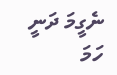ނެގީމަ ދަނީ ހަމަ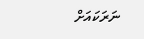ނަރަކައަށް